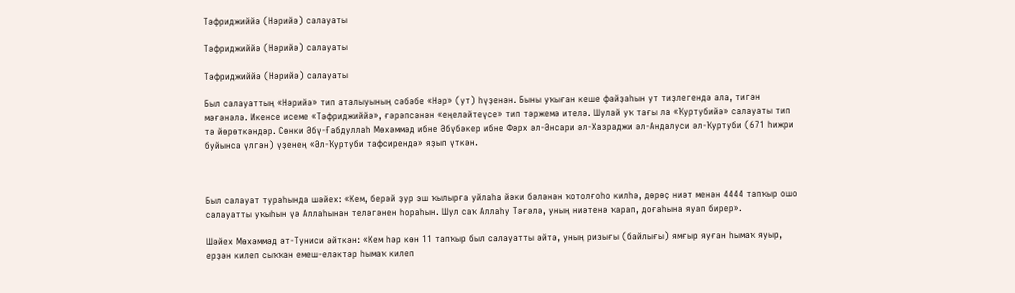Тәфриджиййә (Нәрийә) салауаты

Тәфриджиййә (Нәрийә) салауаты

Тәфриджиййә (Нәрийә) салауаты

Был салауаттың «Нәрийә» тип аталыуының сәбәбе «Нәр» (ут) һүҙенән. Быны уҡыған кеше файҙаһын ут тиҙлегендә ала, тигән мәғәнәлә. Икенсе исеме «Тәфриджиййә», ғәрәпсәнән «еңеләйтеүсе» тип тәржемә ителә. Шулай уҡ тағы ла «Ҡуртубийә» салауаты тип тә йөрөткәндәр. Сөнки Әбү-Ғабдуллаһ Мөхәммәд ибне Әбүбәкер ибне Фәрх әл-Әнсари әл-Хазраджи әл-Андалуси әл-Ҡуртуби (671 һижри буйынса үлгән) үҙенең «Әл-Ҡуртуби тафсирендә» яҙып үткән.



Был салауат тураһында шәйех: «Кем, берәй ҙур эш ҡылырға уйлаһа йәки бәләнән ҡотолғоһо килһә, дөрөҫ ниәт менән 4444 тапҡыр ошо салауатты уҡыһын үә Аллаһынан теләгәнен һораһын. Шул саҡ Аллаһу Тәғәлә, уның ниәтенә ҡарап, доғаһына яуап бирер».

Шәйех Мөхәммәд әт-Туниси әйткән: «Кем һәр көн 11 тапҡыр был салауатты әйтә, уның ризығы (байлығы) ямғыр яуған һымаҡ яуыр, ерҙән килеп сыҡҡан емеш-еләктәр һымаҡ килеп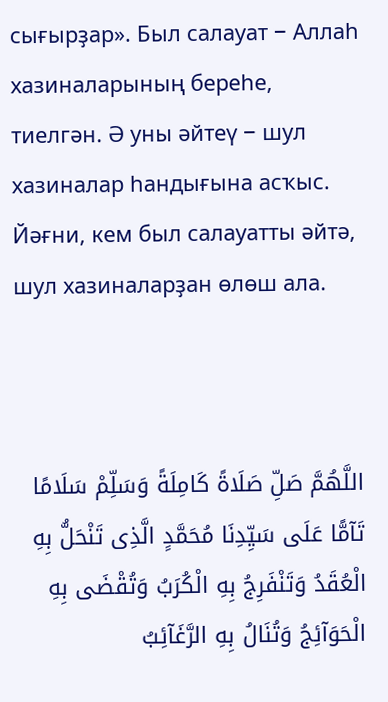сығырҙар». Был салауат − Аллаһ хазиналарының береһе, тиелгән. Ә уны әйтеү − шул хазиналар һандығына асҡыс. Йәғни, кем был салауатты әйтә, шул хазиналарҙан өлөш ала.



اللَّهُمَّ صَلِّ صَلَاةً كَامِلَةً وَسَلِّمْ سَلَامًا تَآمًّا عَلَى سَيِّدِنَا مُحَمَّدٍ الَّذِى تَنْحَلُّ بِهِ الْعُقَدُ وَتَنْفَرِجُ بِهِ الْكُرَبُ وَتُقْضَى بِهِ الْحَوَآئِجُ وَتُنَالُ بِهِ الرَّغَآئِبُ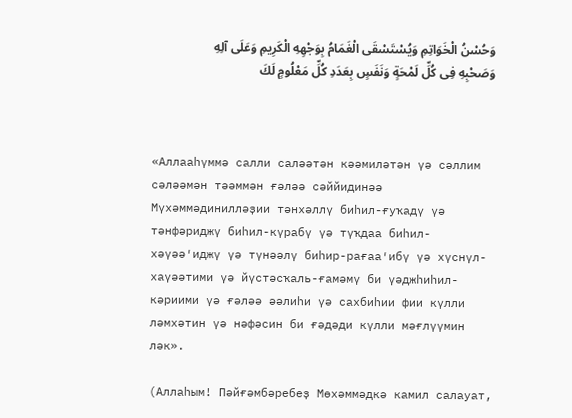وَحُسْنُ الْخَوَاتِمِ وَيُسْتَسْقَى الْغَمَامُ بِوَجْهِهِ الْكَرِيمِ وَعَلَى آلِهِ وَصَحْبِهِ فِى كُلِّ لَمْحَةٍ وَنَفَسٍ بِعَدَدِ كُلِّ مَعْلُومٍ لَكَ



«Аллааһүммә салли саләәтән кәәмиләтән үә сәллим сәләәмән тәәммән ғәләә сәййидинәә Мүхәммәдинилләҙии тәнхәллү биһил-ғуҡадү үә тәнфәриджү биһил-күрабү үә түҡдаа биһил-хәүәә′иджү үә түнәәлү биһир-рағаа′ибү үә хүснүл-хаүәәтими үә йүстәсҡаль-ғамәмү би үәджһиһил-кәриими үә ғәләә әәлиһи үә сахбиһии фии күлли ләмхәтин үә нәфәсин би ғәдәди күлли мәғлүүмин ләк».

(Аллаһым! Пәйғәмбәребеҙ Мөхәммәдкә камил салауат,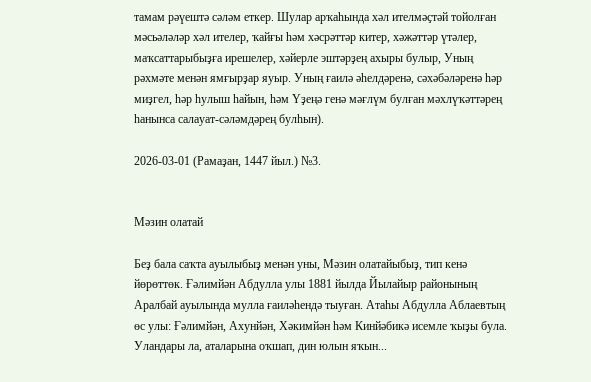тамам рәүештә сәләм еткер. Шулар арҡаһында хәл ителмәҫтәй тойолған мәсьәләләр хәл ителер, ҡайғы һәм хәсрәттәр китер, хәжәттәр үтәлер, маҡсаттарыбыҙға ирешелер, хәйерле эштәрҙең ахыры булыр, Уның рәхмәте менән ямғырҙар яуыр. Уның ғаилә әһелдәренә, сәхәбәләренә һәр миҙгел, һәр һулыш һайын, һәм Үҙеңә генә мәғлүм булған мәхлүҡәттәрең һанынса салауат-сәләмдәрең булһын).

2026-03-01 (Рамаҙан, 1447 йыл.) №3.


Мәзин олатай

Беҙ бала саҡта ауылыбыҙ менән уны, Мәзин олатайыбыҙ, тип кенә йөрөттөк. Ғәлимйән Абдулла улы 1881 йылда Йылайыр районының Аралбай ауылында мулла ғаиләһендә тыуған. Атаһы Абдулла Аблаевтың өс улы: Ғәлимйән, Ахунйән, Хәкимйән һәм Кинйәбикә исемле ҡыҙы була. Уландары ла, аталарына оҡшап, дин юлын яҡын...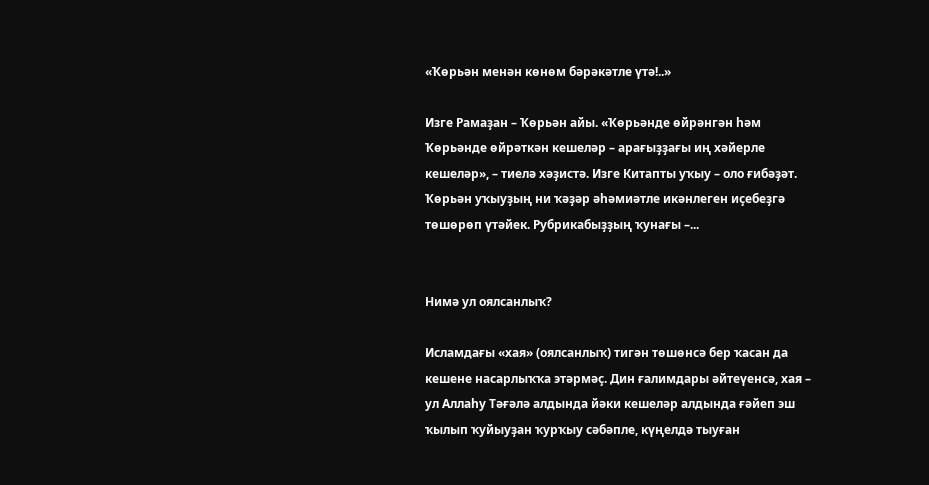«Ҡөрьән менән көнөм бәрәкәтле үтә!..»

Изге Рамаҙан – Ҡөрьән айы. «Ҡөрьәнде өйрәнгән һәм Ҡөрьәнде өйрәткән кешеләр – арағыҙҙағы иң хәйерле кешеләр», – тиелә хәҙистә. Изге Китапты уҡыу – оло ғибәҙәт. Ҡөрьән уҡыуҙың ни ҡәҙәр әһәмиәтле икәнлеген иҫебеҙгә төшөрөп үтәйек. Рубрикабыҙҙың ҡунағы –...


Нимә ул оялсанлыҡ?

Исламдағы «хая» (оялсанлыҡ) тигән төшөнсә бер ҡасан да кешене насарлыҡҡа этәрмәҫ. Дин ғалимдары әйтеүенсә, хая – ул Аллаһу Тәғәлә алдында йәки кешеләр алдында ғәйеп эш ҡылып ҡуйыуҙан ҡурҡыу сәбәпле, күңелдә тыуған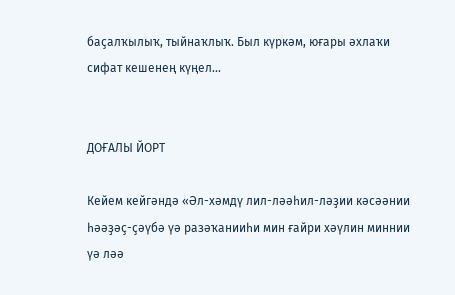баҫалҡылыҡ, тыйнаҡлыҡ. Был күркәм, юғары әхлаҡи сифат кешенең күңел...


ДОҒАЛЫ ЙОРТ

Кейем кейгәндә «Әл-хәмдү лил-ләәһил-ләҙии кәсәәнии һәәҙәҫ-ҫәүбә үә разәҡанииһи мин ғайри хәүлин миннии үә ләә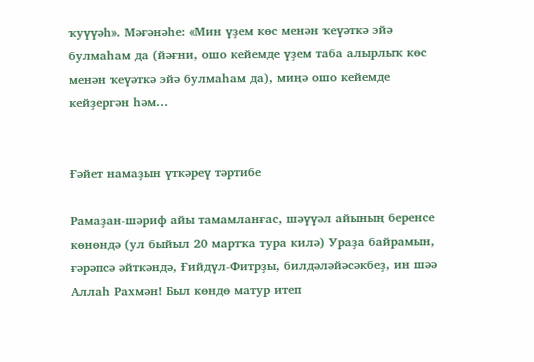ҡуүүәһ». Мәғәнәһе: «Мин үҙем көс менән ҡеүәткә эйә булмаһам да (йәғни, ошо кейемде үҙем таба алырлыҡ көс менән ҡеүәткә эйә булмаһам да), миңә ошо кейемде кейҙергән һәм...


Ғәйет намаҙын үткәреү тәртибе

Рамаҙан-шәриф айы тамамланғас, шәүүәл айының беренсе көнөндә (ул быйыл 20 мартҡа тура килә) Ураҙа байрамын, ғәрәпсә әйткәндә, Ғийдүл-Фитрҙы, билдәләйәсәкбеҙ, ин шәә Аллаһ Рахмән! Был көндө матур итеп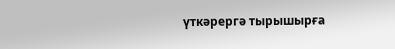үткәрергә тырышырға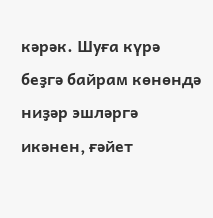кәрәк. Шуға күрә беҙгә байрам көнөндә ниҙәр эшләргә икәнен, ғәйет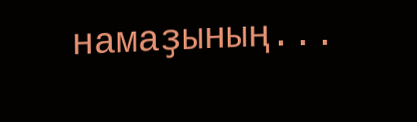намаҙының...